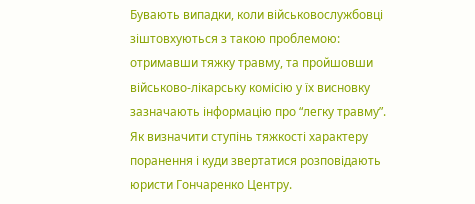Бувають випадки, коли військовослужбовці зіштовхуються з такою проблемою: отримавши тяжку травму, та пройшовши військово-лікарську комісію у їх висновку зазначають інформацію про “легку травму”. Як визначити ступінь тяжкості характеру поранення і куди звертатися розповідають юристи Гончаренко Центру.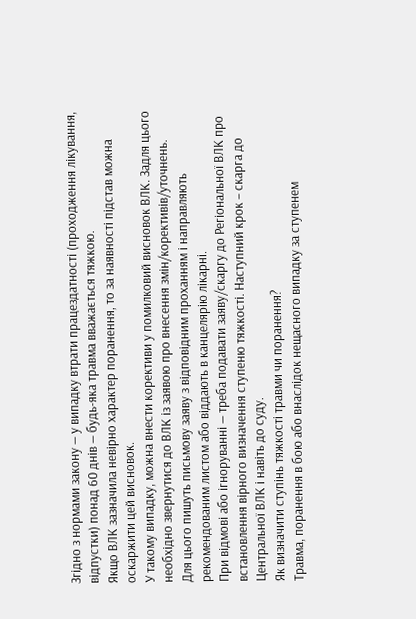Згідно з нормами закону — у випадку втрати працездатності (проходження лікування, відпустки) понад 60 днів — будь-яка травма вважається тяжкою.
Якщо ВЛК зазначила невірно характер поранення, то за наявності підстав можна оскаржити цей висновок.
У такому випадку, можна внести корективи у помилковий висновок ВЛК. Задля цього необхідно звернутися до ВЛК із заявою про внесення змін/корективів/уточнень.
Для цього пишуть письмову заяву з відповідним проханням і направляють рекомендованим листом або віддають в канцелярію лікарні.
При відмові або ігноруванні — треба подавати заяву/скаргу до Регіональної ВЛК про встановлення вірного визначення ступеню тяжкості. Наступний крок – скарга до Центральної ВЛК і навіть до суду.
Як визначити ступінь тяжкості травми чи поранення?
Травма, поранення в бою або внаслідок нещасного випадку за ступенем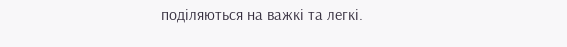поділяються на важкі та легкі.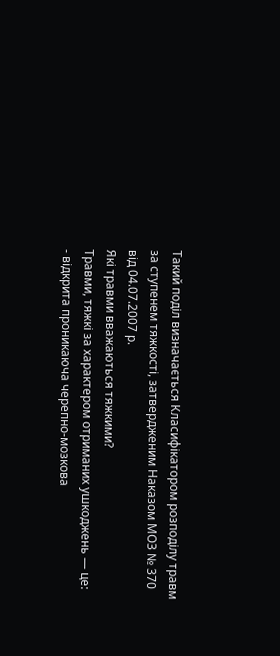Такий поділ визначається Класифікатором розподілу травм за ступенем тяжкості, затвердженим Наказом МОЗ № 370 від 04.07.2007 р.
Які травми вважаються тяжкими?
Травми, тяжкі за характером отриманих ушкоджень — це:
- відкрита проникаюча черепно-мозкова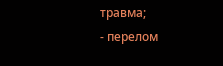травма;
- перелом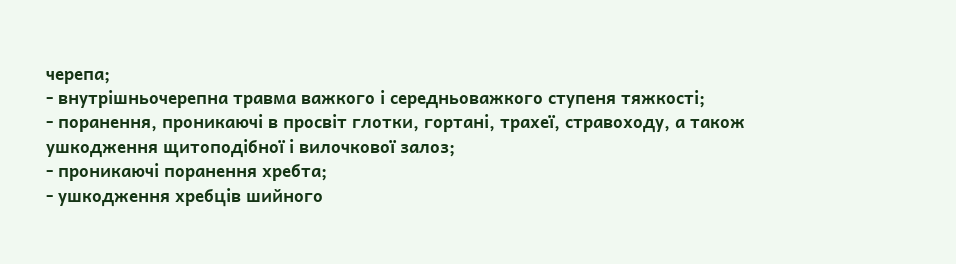черепа;
- внутрішньочерепна травма важкого і середньоважкого ступеня тяжкості;
- поранення, проникаючі в просвіт глотки, гортані, трахеї, стравоходу, а також ушкодження щитоподібної і вилочкової залоз;
- проникаючі поранення хребта;
- ушкодження хребців шийного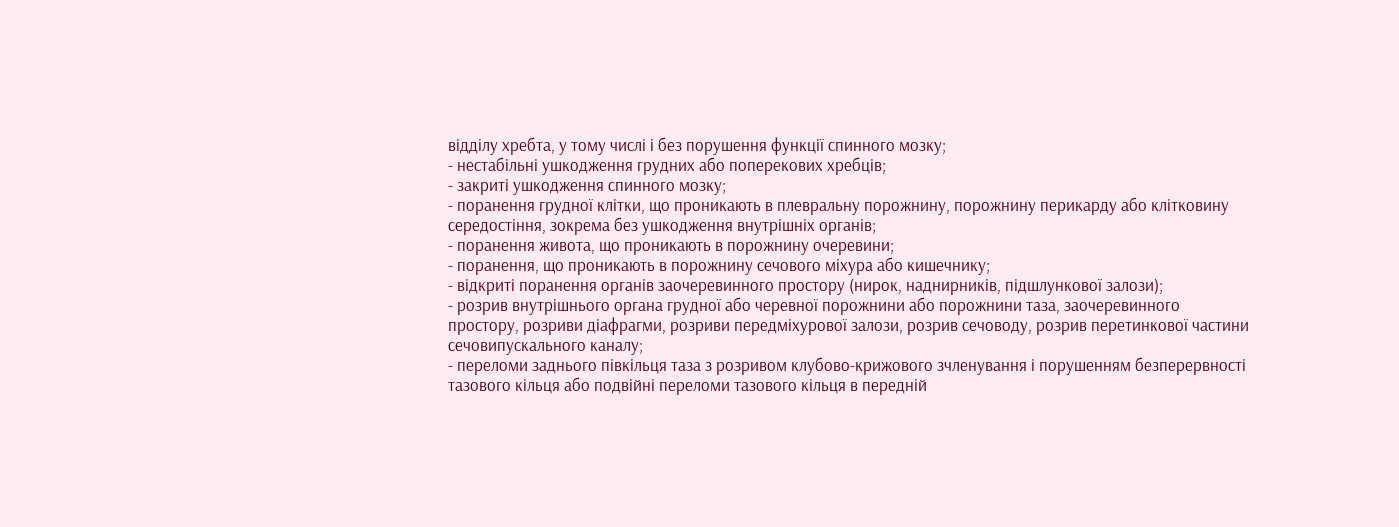відділу хребта, у тому числі і без порушення функції спинного мозку;
- нестабільні ушкодження грудних або поперекових хребців;
- закриті ушкодження спинного мозку;
- поранення грудної клітки, що проникають в плевральну порожнину, порожнину перикарду або клітковину середостіння, зокрема без ушкодження внутрішніх органів;
- поранення живота, що проникають в порожнину очеревини;
- поранення, що проникають в порожнину сечового міхура або кишечнику;
- відкриті поранення органів заочеревинного простору (нирок, наднирників, підшлункової залози);
- розрив внутрішнього органа грудної або черевної порожнини або порожнини таза, заочеревинного простору, розриви діафрагми, розриви передміхурової залози, розрив сечоводу, розрив перетинкової частини сечовипускального каналу;
- переломи заднього півкільця таза з розривом клубово-крижового зчленування і порушенням безперервності тазового кільця або подвійні переломи тазового кільця в передній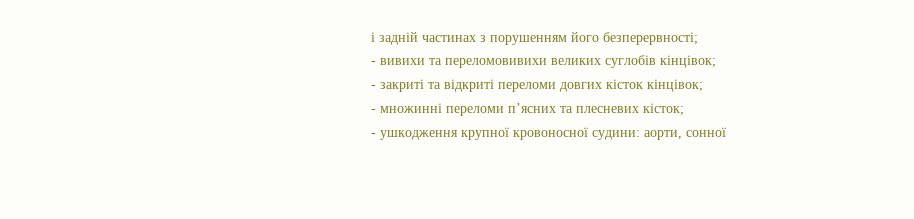і задній частинах з порушенням його безперервності;
- вивихи та переломовивихи великих суглобів кінцівок;
- закриті та відкриті переломи довгих кісток кінцівок;
- множинні переломи п’ясних та плесневих кісток;
- ушкодження крупної кровоносної судини: аорти, сонної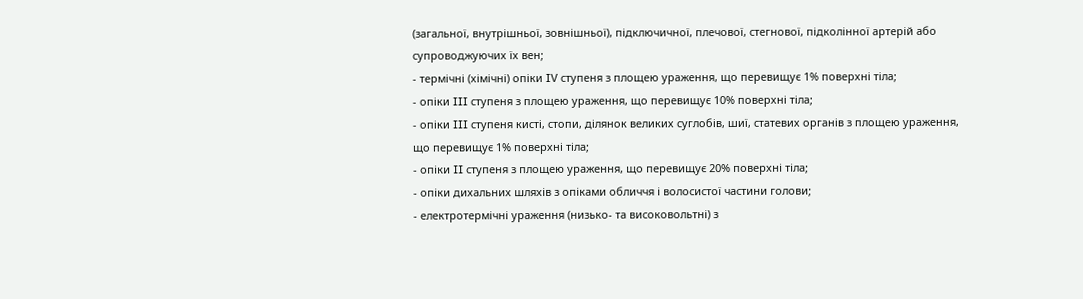(загальної, внутрішньої, зовнішньої), підключичної, плечової, стегнової, підколінної артерій або супроводжуючих їх вен;
- термічні (хімічні) опіки IV ступеня з площею ураження, що перевищує 1% поверхні тіла;
- опіки III ступеня з площею ураження, що перевищує 10% поверхні тіла;
- опіки III ступеня кисті, стопи, ділянок великих суглобів, шиї, статевих органів з площею ураження, що перевищує 1% поверхні тіла;
- опіки II ступеня з площею ураження, що перевищує 20% поверхні тіла;
- опіки дихальних шляхів з опіками обличчя і волосистої частини голови;
- електротермічні ураження (низько- та високовольтні) з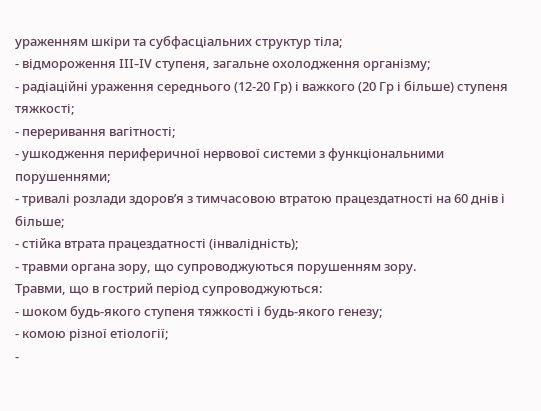ураженням шкіри та субфасціальних структур тіла;
- відмороження III-IV ступеня, загальне охолодження організму;
- радіаційні ураження середнього (12-20 Гр) і важкого (20 Гр і більше) ступеня тяжкості;
- переривання вагітності;
- ушкодження периферичної нервової системи з функціональними порушеннями;
- тривалі розлади здоров’я з тимчасовою втратою працездатності на 60 днів і більше;
- стійка втрата працездатності (інвалідність);
- травми органа зору, що супроводжуються порушенням зору.
Травми, що в гострий період супроводжуються:
- шоком будь-якого ступеня тяжкості і будь-якого генезу;
- комою різної етіології;
-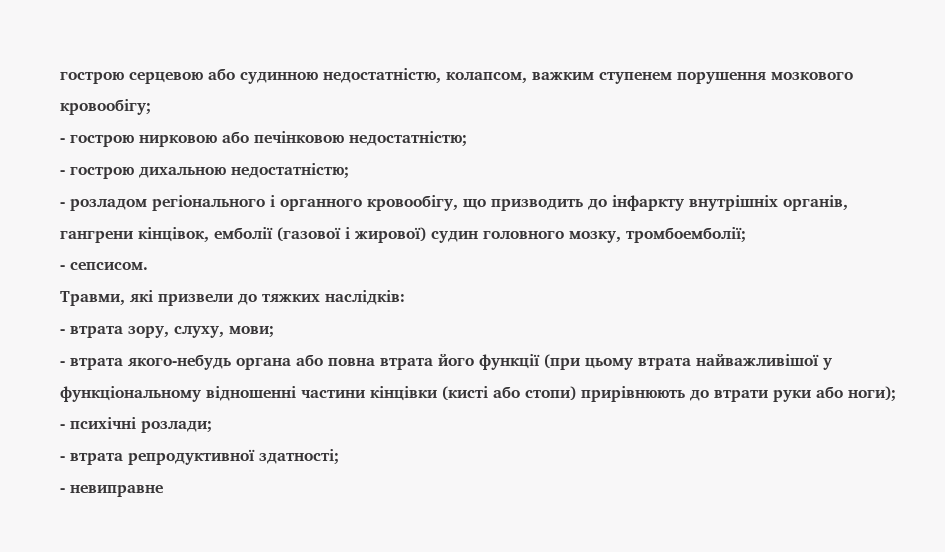гострою серцевою або судинною недостатністю, колапсом, важким ступенем порушення мозкового кровообігу;
- гострою нирковою або печінковою недостатністю;
- гострою дихальною недостатністю;
- розладом регіонального і органного кровообігу, що призводить до інфаркту внутрішніх органів, гангрени кінцівок, емболії (газової і жирової) судин головного мозку, тромбоемболії;
- сепсисом.
Травми, які призвели до тяжких наслідків:
- втрата зору, слуху, мови;
- втрата якого-небудь органа або повна втрата його функції (при цьому втрата найважливішої у функціональному відношенні частини кінцівки (кисті або стопи) прирівнюють до втрати руки або ноги);
- психічні розлади;
- втрата репродуктивної здатності;
- невиправне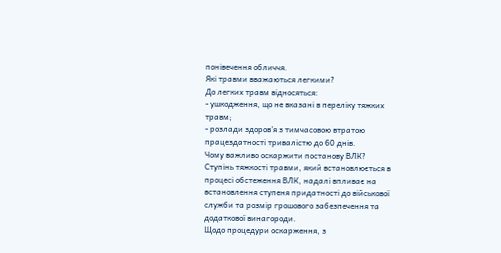понівечення обличчя.
Які травми вважаються легкими?
До легких травм відносяться:
- ушкодження, що не вказані в переліку тяжких травм;
- розлади здоров’я з тимчасовою втратою працездатності тривалістю до 60 днів.
Чому важливо оскаржити постанову ВЛК?
Ступінь тяжкості травми, який встановлюється в процесі обстеження ВЛК, надалі впливає на встановлення ступеня придатності до військової служби та розмір грошового забезпечення та додаткової винагороди.
Щодо процедури оскарження, з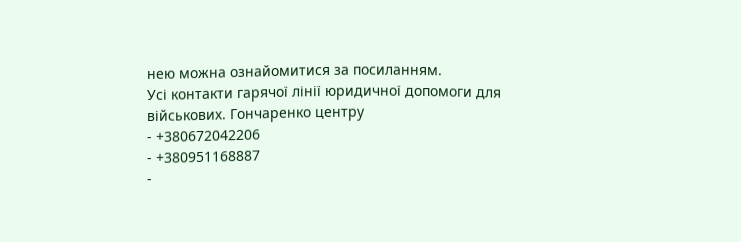нею можна ознайомитися за посиланням.
Усі контакти гарячої лінії юридичної допомоги для військових. Гончаренко центру
- +380672042206
- +380951168887
-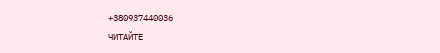+380937440036
ЧИТАЙТЕ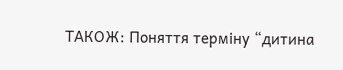ТАКОЖ: Поняття терміну “дитина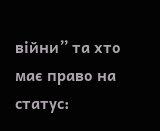війни” та хто має право на статус: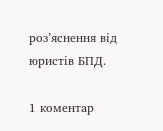роз’яснення від юристів БПД.

1 коментар